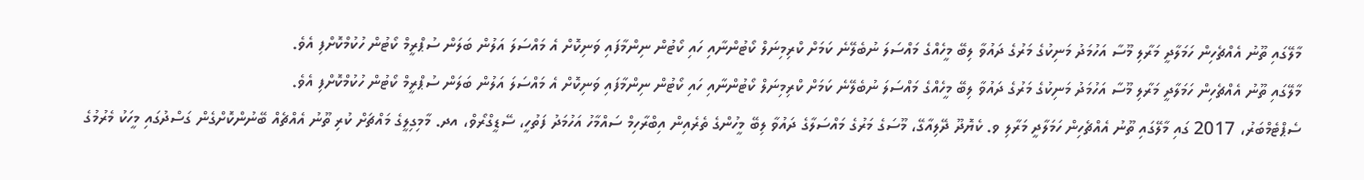މާލޭގައި ތޫނު އެއްޗެހިން ހަމަލާދީ މަރާލި މޫސާ އަހުމަދު މަނިކުގެ މަރުގެ ދައުވާ ލިބޭ މީހެއްގެ މައްސަލަ ނުބެލޭނެ ކަމަށް ކްރިމިނަލް ކޯޓުންނާއި ހައި ކޯޓުން ނިންމާފައި ވަނިކޮށް އެ މައްސަލަ އަލުން ބަލަން ސުޕްރީމް ކޯޓުން ހުކުމްކޮށްފި އެވެ.
މާލޭގައި ތޫނު އެއްޗެހިން ހަމަލާދީ މަރާލި މޫސާ އަހުމަދު މަނިކުގެ މަރުގެ ދައުވާ ލިބޭ މީހެއްގެ މައްސަލަ ނުބެލޭނެ ކަމަށް ކްރިމިނަލް ކޯޓުންނާއި ހައި ކޯޓުން ނިންމާފައި ވަނިކޮށް އެ މައްސަލަ އަލުން ބަލަން ސުޕްރީމް ކޯޓުން ހުކުމްކޮށްފި އެވެ.
ސެޕްޓެމްބަރު، 2017 ގައި މާލޭގައި ތޫނު އެއްޗެހިން ހަމަލާދީ މަރާލި ވ. ކެޔޮދޫ ދޭލިއާގޭ، މޫސަގެ މަރުގެ މައްސަލާގެ ދައުވާ ލިބޭ މީހުންގެ ތެރެއިން އިބްރާހިމް ސައްމާހު އަހުމަދު ފަތުހީ، ސޭޑީގްރޯވް، އދ. މާމިގިލީގެ މައްޗަށް ކުރި ތޫނު އެއްޗެއް ބޭނުންކޮށްގެން ގަސްދުގައި މީހަކު މެރުމުގެ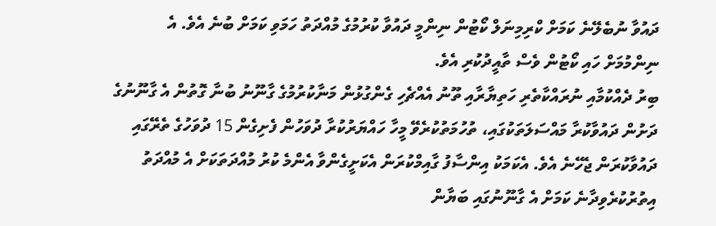ދައުވާ ނުބެލޭނެ ކަމަށް ކްރިމިނަލް ކޯޓުން ނިންމީ ދައުވާ ކުރުމުގެ މުއްދަތު ހަމަވި ކަމަށް ބުނެ އެވެ. އެ ނިންމުމަށް ހައި ކޯޓުން ވެސް ތާއީދުކުރި އެވެ.
ބިރު ދެއްކުމާއި ނުރައްކާތެރި ހަތިޔާރާއި ތޫނު އެއްޗެހި ގެންގުޅުން މަނާކުރުމުގެ ގާނޫނު ބުނާ ގޮތުން އެ ގާނޫނުގެ ދަށުން ދައުވާކުރާ މައްސަލަތަކުގައި، ތުހުމަތުކުރެވޭ މީހާ ހައްޔަރުކުރާ ދުވަހުން ފެށިގެން 15 ދުވަހުގެ ތެރޭގައި ދައުވާކުރަން ޖެހޭނެ އެވެ. އެކަމަކު އިންސާފު ގާއިމްކުރަން އެކަށީގެންވާ އެންމެ ކުރު މުއްދަތަކަށް އެ މުއްދަތު އިތުރުކުރެވިދާނެ ކަމަށް އެ ގާނޫނުގައި ބަޔާން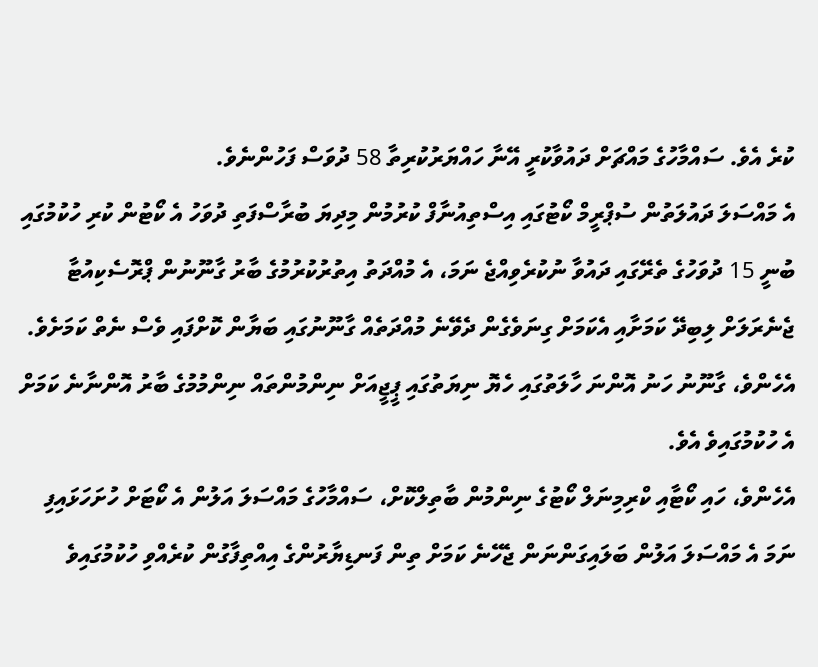ކުރެ އެވެ. ސައްމާހުގެ މައްޗަށް ދައުވާކުރީ އޭނާ ހައްޔަރުކުރިތާ 58 ދުވަސް ފަހުންނެވެ.
އެ މައްސަލަ ދައުލަތުން ސުޕްރީމް ކޯޓުގައި އިސްތިއުނާފް ކުރުމުން މިދިޔަ ބުރާސްފަތި ދުވަހު އެ ކޯޓުން ކުރި ހުކުމުގައި ބުނީ 15 ދުވަހުގެ ތެރޭގައި ދައުވާ ނުކުރެވިއްޖެ ނަމަ، އެ މުއްދަތު އިތުރުކުރުމުގެ ބާރު ގާނޫނުން ޕްރޮސެކިއުޓާ ޖެނެރަލަށް ލިބިދޭ ކަމަށާއި އެކަމަށް ގިނަވެގެން ދެވޭނެ މުއްދަތެއް ގާނޫނުގައި ބަޔާން ކޮށްފައި ވެސް ނެތް ކަމަށެވެ. އެހެންވެ، ގާނޫނު ހަނު އޮންނަ ހާލަތުގައި ހެޔޮ ނިޔަތުގައި ޕީޖީއަށް ނިންމުންތައް ނިންމުމުގެ ބާރު އޮންނާނެ ކަމަށް އެ ހުކުމުގައިވެ އެވެ.
އެހެންވެ، ހައި ކޯޓާއި ކްރިމިނަލް ކޯޓުގެ ނިންމުން ބާތިލްކޮށް، ސައްމާހުގެ މައްސަލަ އަލުން އެ ކޯޓަށް ހުށަހަޅައިފި ނަމަ އެ މައްސަލަ އަލުން ބަލައިގަންނަން ޖެހޭނެ ކަމަށް ތިން ފަނޑިޔާރުންގެ އިއްތިފާގުން ކުރެއްވި ހުކުމުގައިވެ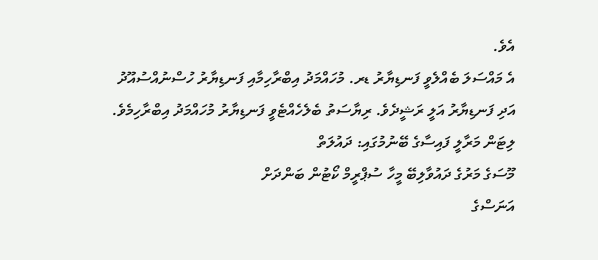އެވެ.
އެ މައްސަލަ ބެއްލެވީ ފަނޑިޔާރު ޑރ. މުހައްމަދު އިބްރާހިމާއި ފަނޑިޔާރު ހުސްނުއްސުއޫދު އަދި ފަނޑިޔާރު އަލީ ރަޝީދެވެ. ރިޔާސަތު ބެލެހެއްޓެވީ ފަނޑިޔާރު މުހައްމަދު އިބްރާހިމެވެ.
ލިޓަން މަރާލީ ފައިސާގެ ބޭނުމުގައި: ދައުލަތް
މޫސަގެ މަރުގެ ދައުވާލިބޭ މީހާ ސުޕްރީމް ކޯޓުން ބަންދަށް
އަނަސްގެ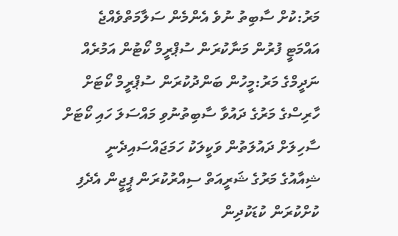މަރު:ކުށް ސާބިތު ނުވެ އެންމެން ސަލާމަތްވެއްޖެ
އައްމަޓީ ފުރުން މަނާކުރަން ސުޕްރީމް ކޯޓުން އަމުރެއް
ނަދީމްގެ މަރު:މީހުން ބަންދުކުރަން ސުޕްރީމް ކޯޓަށް
ހާރިސްގެ މަރުގެ ދައުވާ ސާބިތުނުވި މައްސަލަ ހައި ކޯޓަށް
ސާހިލަށް ދައުލަތުން ވަކީލަކު ހަމަޖައްސައިދެނީ
ޝިއާއުގެ މަރުގެ ޝަރީއަތް ސިއްރުކުރަން ޕީޖީން އެދެފި
ކުށްކުރަން ކުޑަކުދިން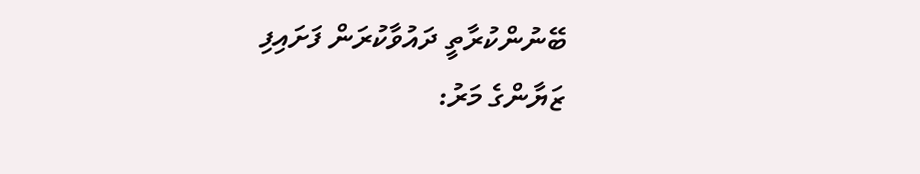ބޭނުންކުރާތީ ދައުވާކުރަން ފަށައިފި
ޒަޔާންގެ މަރު: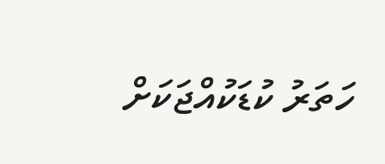ހަތަރު ކުޑަކުއްޖަކަށް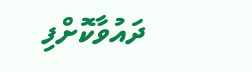ދައުވާކޮށްފި